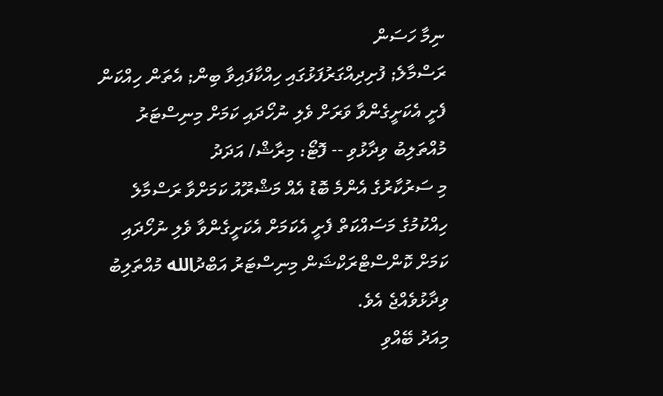ނިމާ ހަސަން
ރަސްމާލެ; ފުށިދިއްގަރުފަޅުގައި ހިއްކާފައިވާ ބިން; އެތަން ހިއްކަން ފެށީ އެކަށީގެންވާ ވަރަށް ވެލި ނުހޯދައި ކަމަށް މިނިސްޓަރު މުއްތަލިބު ވިދާޅުވި -- ފޮޓޯ: މިރާޝް/ އަދަދު
މި ސަރުކާރުގެ އެންމެ ބޮޑު އެއް މަޝްރޫއު ކަމަށްވާ ރަސްމާލެ ހިއްކުމުގެ މަސައްކަތް ފެށީ އެކަމަށް އެކަށީގެންވާ ވެލި ނުހޯދައި ކަމަށް ކޮންސްޓްރަކްޝަން މިނިސްޓަރު އަބްދުالله މުއްތަލިބު ވިދާޅުވެއްޖެ އެވެ.
މިއަދު ބޭއްވި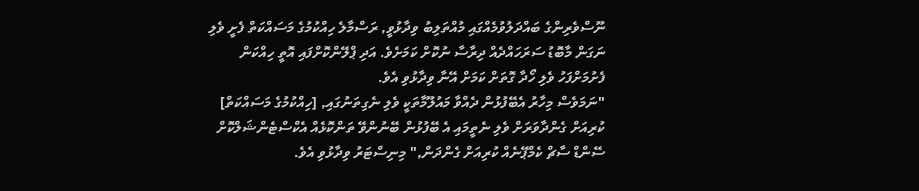ނޫސްވެރިންގެ ބައްދަލުވުމެއްގައި މުއްތަލިބު ވިދާޅުވީ, ރަސްމާލެ ހިއްކުމުގެ މަސައްކަތް ފެށީ ވެލި ނަގަން މާބޮޑު ސަރަހައްދެއް ދިރާސާ ނުކޮށް ކަމަށެވެ. އަދި ޕްލޭންކޮށްފައި އޮތީ ހިއްކަން ފެށުމަށްފަހު ވެލި ހޯދާ ގޮތަށް ކަމަށް އޭނާ ވިދާޅުވި އެވެ.
"ނަމަވެސް މިހާރު އެބޭފުޅުން ދެއްވާ މައުލޫމާތަކީ ވެލި ނެގިތަނުގައި, [ހިއްކުމުގެ މަސައްކަތް] ކުރިއަށް ގެންދާވަރަށް ވެލި ނެތީމައި އެ ބޭފުޅުން ބޭނުންވޭ ތަންކޮޅެއް އެކްސްޓެންޝަލްކޮށް ސޭންޑް ސާޗް ކެމްޕޭނެއް ކުރިއަށް ގެންދަން," މިނިސްޓަރު ވިދާޅުވި އެވެ.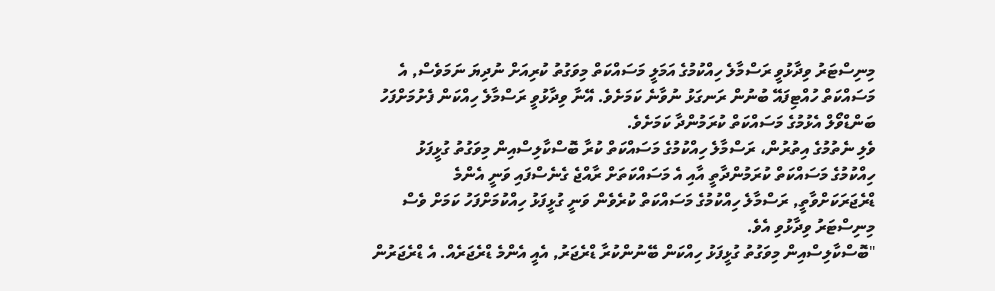މިނިސްޓަރު ވިދާޅުވީ ރަސްމާލެ ހިއްކުމުގެ އަމަލީ މަސައްކަތް މިވަގުތު ކުރިއަށް ނުދިޔަ ނަމަވެސް, އެ މަސައްކަތް ހުއްޓިފައޭ ބުނުން ރަނގަޅު ނުވާނެ ކަމަށެވެ. އޭނާ ވިދާޅުވީ ރަސްމާލެ ހިއްކަން ފެށުމަށްފަހު ބަންޑްވޯލް އެޅުމުގެ މަސައްކަތް ކުރަމުންދާ ކަމަށެވެ.
ވެލި ނެތުމުގެ އިތުރުން، ރަސްމާލެ ހިއްކުމުގެ މަސައްކަތް ކުރާ ބޮސްކާލިސްއިން މިވަގުތު ގުޅީފަޅު ހިއްކުމުގެ މަސައްކަތް ކުރަމުންދާތީ އާއި އެ މަސައްކަތަށް ރާއްޖެ ގެނެސްފައި ވަނީ އެންމެ ޑްރެޖަރަކަށްވާތީ, ރަސްމާލެ ހިއްކުމުގެ މަސައްކަތް ކުރެވެން ވަނީ ގުޅީފަޅު ހިއްކުމަށްފަހު ކަމަށް ވެސް މިނިސްޓަރު ވިދާޅުވި އެވެ.
"ބޮސްކާލިސްއިން މިވަގުތު ގުޅީފަޅު ހިއްކަން ބޭނުންކުރާ ޑްރެޖަރު, އެއީ އެންމެ ޑްރެޖަރެއް. އެ ޑްރެޖަރުން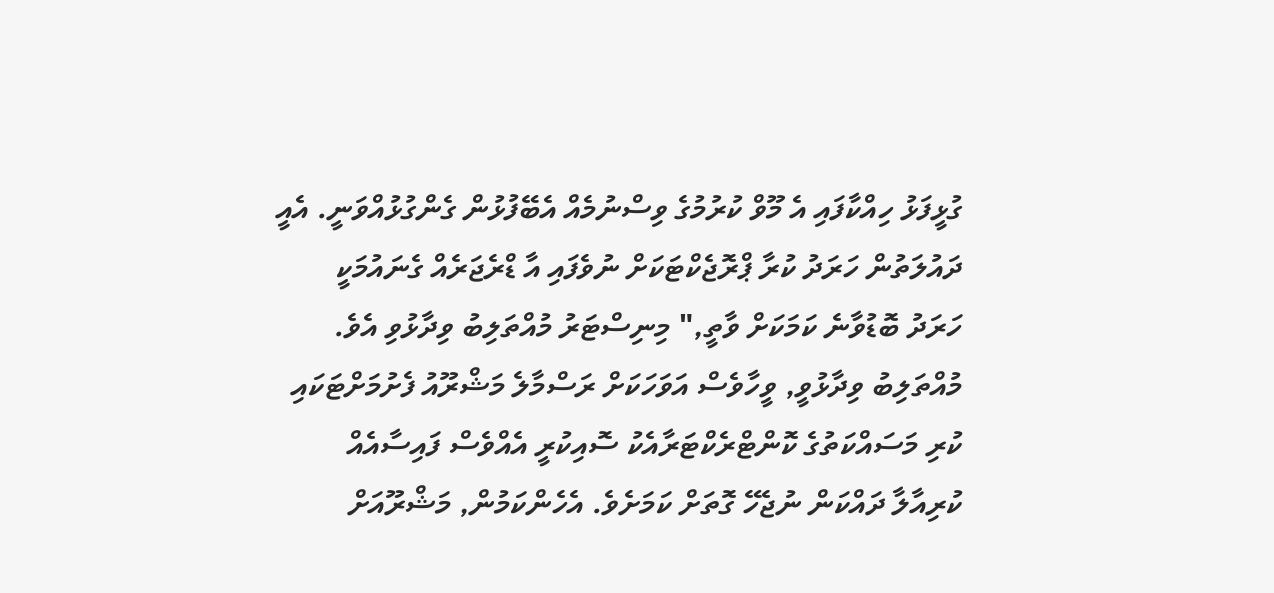ގުޅީފަޅު ހިއްކާފައި އެ މޫވް ކުރުމުގެ ވިސްނުމެއް އެބޭފުޅުން ގެންގުޅުއްވަނީ. އެއީ ދައުލަތުން ހަރަދު ކުރާ ޕްރޮޖެކްޓަކަށް ނުވެފައި އާ ޑްރެޖަރެއް ގެނައުމަކީ ހަރަދު ބޮޑުވާނެ ކަމަކަށް ވާތީ," މިނިސްޓަރު މުއްތަލިބު ވިދާޅުވި އެވެ.
މުއްތަލިބު ވިދާޅުވީ, ވީހާވެސް އަވަހަކަށް ރަސްމާލެ މަޝްރޫއު ފެށުމަށްޓަކައި ކުރި މަސައްކަތުގެ ކޮންޓްރެކްޓަރާއެކު ސޮއިކުރީ އެއްވެސް ފައިސާއެއް ކުރިއާލާ ދައްކަން ނުޖެހޭ ގޮތަށް ކަމަށެވެ. އެހެންކަމުން, މަޝްރޫއަށް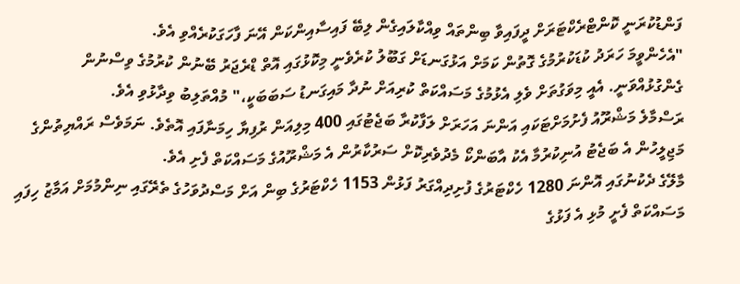ފަންޑުކުރަނީ ކޮންޓްރެކްޓަރަށް ދީފައިވާ ބިންތައް ވިއްކާލައިގެން ލިބޭ ފައިސާއިންކަން އޭނަ ފާހަގަކުރެއްވި އެވެ.
"އެހެންވީމަ ހަރަދު ކުޑަކުރުމުގެ ގޮތުން ކަމަށް އަޅުގަނޑަށް ގަބޫލު ކުރެވެނީ މިކޮޅުގައި އޮތް ޑްރެޖަރު ބޭނުން ކުރުމުގެ ވިސްނުން ގެންގުޅުއްވަނީ. އެއީ މިވަގުތަށް ވެލި އެޅުމުގެ މަސައްކަތް ކުރިއަށް ނުދާ މައިގަނޑު ސަބަބަކީ،" މުއްތަލިބު ވިދާޅުވި އެވެ.
ރަސްމާލެ މަޝްރޫއު ފެށުމަށްޓަކައި އަންނަ އަހަރަށް ލަފާކުރާ ބަޖެޓުގައި 400 މިލިއަން ރުފިޔާ ހިމަނާފައި އޮތެވެ. ނަމަވެސް ރައްޔިތުންގެ މަޖިލީހުން އެ ބަޖެޓު އުނިކުރުމާ އެކު އާބަންކޯ މެދުވެރިކޮށް ސަރުކާރުން އެ މަޝްރޫއުގެ މަސައްކަތް ފެށި އެވެ.
މާލޭގެ ދެކުނުގައި އޮންނަ 1280 ހެކްޓަރުގެ ފުށިދިއްގަރު ފަޅުން 1153 ހެކްޓަރުގެ ބިން އަށް މަސްދުވަހުގެ ތެރޭގައި ނިންމުމަށް އަމާޒު ހިފައި މަސައްކަތް ފެށީ މުޅި އެ ފަޅުގެ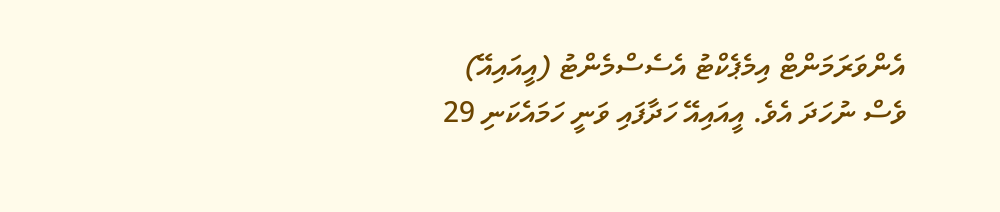އެންވަރަމަންޓް އިމެޕެކްޓު އެސެސްމެންޓު (އީއައިއޭ) ވެސް ނުހަދަ އެވެ. އީއައިއޭ ހަދާފައި ވަނީ ހަމައެކަނި 29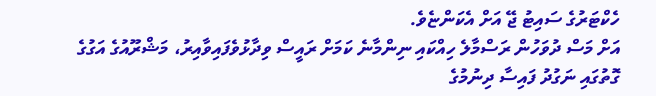ހެކްޓަރުގެ ސައިޓު ޖޭ އަށް އެކަންޏެވެ.
އަށް މަސް ދުވަހުން ރަސްމާލެ ހިއްކައި ނިންމާނެ ކަމަށް ރައީސް ވިދާޅުވެފައިވާއިރު، މަޝްރޫއުގެ އަގުގެ ގޮތުގައި ނަގުދު ފައިސާ ދިނުމުގެ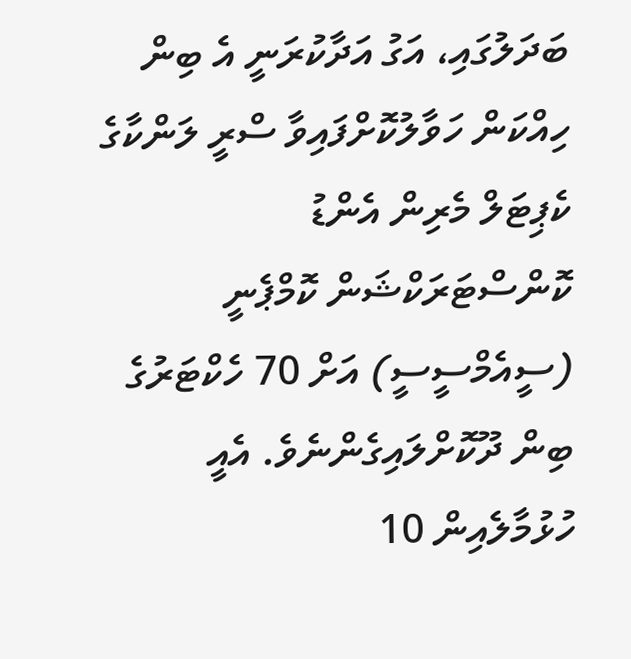ބަދަލުގައި، އަގު އަދާކުރަނީ އެ ބިން ހިއްކަން ހަވާލުކޮށްފައިވާ ސްރީ ލަންކާގެ ކެޕިޓަލް މެރިން އެންޑު ކޮންސްޓަރަކްޝަން ކޮމްޕެނީ (ސީއެމްސީސީ) އަށް 70 ހެކްޓަރުގެ ބިން ދޫކޮށްލައިގެންނެވެ. އެއީ ހުޅުމާލެއިން 10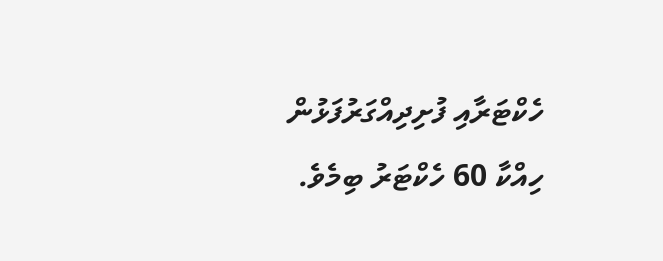ހެކްޓަރާއި ފުށިދިއްގަރުފަޅުން ހިއްކާ 60 ހެކްޓަރު ބިމެވެ.